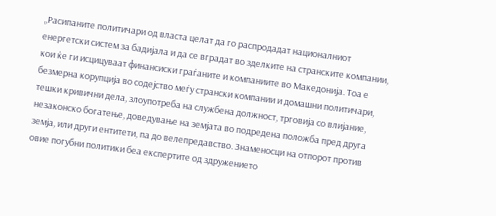„Расипаните политичари од власта целат да го распродадат националниот енергетски систем за бадијала и да се вградат во зделките на странските компании, кои ќе ги исцицуваат финансиски граѓаните и компаниите во Македонија. Тоа е безмерна корупција во содејство меѓу странски компании и домашни политичари, тешки кривични дела, злоупотреба на службена должност, трговија со влијание, незаконско богатење, доведување на земјата во подредена положба пред друга земја, или други ентитети, па до велепредавство. Знаменосци на отпорот против овие погубни политики беа експертите од здружението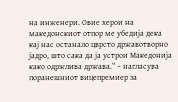на инженери. Овие херои на македонскиот отпор ме убедија дека кај нас останало цврсто државотворно јадро, што сака да ја устрои Македонија како одржлива држава.“ – нагласува поранешниот вицепремиер за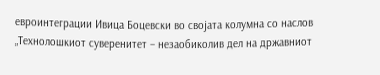евроинтеграции Ивица Боцевски во својата колумна со наслов „Технолошкиот суверенитет – незаобиколив дел на државниот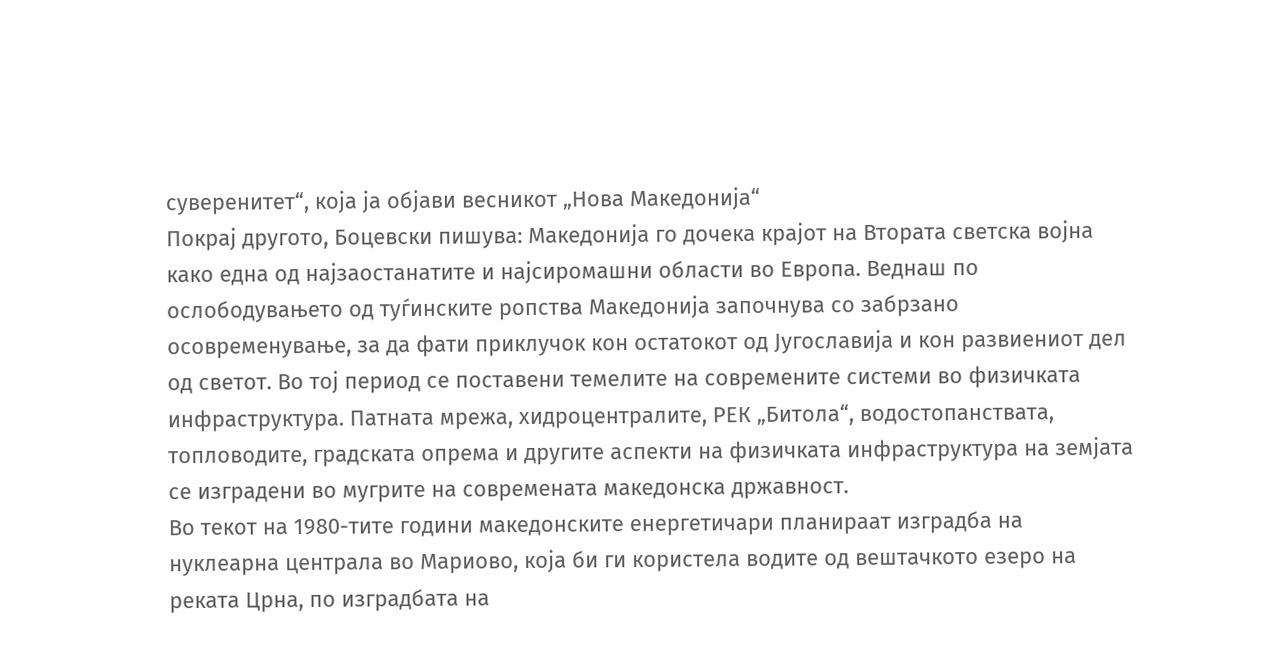суверенитет“, која ја објави весникот „Нова Македонија“
Покрај другото, Боцевски пишува: Македонија го дочека крајот на Втората светска војна како една од најзаостанатите и најсиромашни области во Европа. Веднаш по ослободувањето од туѓинските ропства Македонија започнува со забрзано осовременување, за да фати приклучок кон остатокот од Југославија и кон развиениот дел од светот. Во тој период се поставени темелите на современите системи во физичката инфраструктура. Патната мрежа, хидроцентралите, РЕК „Битола“, водостопанствата, топловодите, градската опрема и другите аспекти на физичката инфраструктура на земјата се изградени во мугрите на современата македонска државност.
Во текот на 1980-тите години македонските енергетичари планираат изградба на нуклеарна централа во Мариово, која би ги користела водите од вештачкото езеро на реката Црна, по изградбата на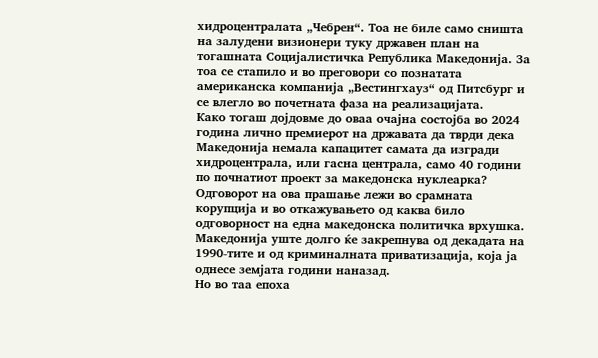хидроцентралата „Чебрен“. Тоа не биле само сништа на залудени визионери туку државен план на тогашната Социјалистичка Република Македонија. За тоа се стапило и во преговори со познатата американска компанија „Вестингхауз“ од Питсбург и се влегло во почетната фаза на реализацијата.
Како тогаш дојдовме до оваа очајна состојба во 2024 година лично премиерот на државата да тврди дека Македонија немала капацитет самата да изгради хидроцентрала, или гасна централа, само 40 години по почнатиот проект за македонска нуклеарка? Одговорот на ова прашање лежи во срамната корупција и во откажувањето од каква било одговорност на една македонска политичка врхушка. Македонија уште долго ќе закрепнува од декадата на 1990-тите и од криминалната приватизација, која ја однесе земјата години наназад.
Но во таа епоха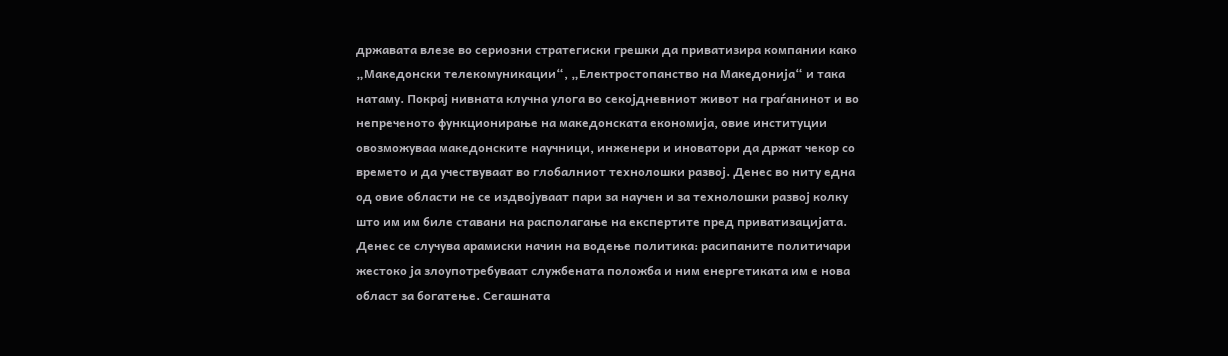државата влезе во сериозни стратегиски грешки да приватизира компании како „Македонски телекомуникации“, „Електростопанство на Македонија“ и така натаму. Покрај нивната клучна улога во секојдневниот живот на граѓанинот и во непреченото функционирање на македонската економија, овие институции овозможуваа македонските научници, инженери и иноватори да држат чекор со времето и да учествуваат во глобалниот технолошки развој. Денес во ниту една од овие области не се издвојуваат пари за научен и за технолошки развој колку што им им биле ставани на располагање на експертите пред приватизацијата.
Денес се случува арамиски начин на водење политика: расипаните политичари жестоко ја злоупотребуваат службената положба и ним енергетиката им е нова област за богатење. Сегашната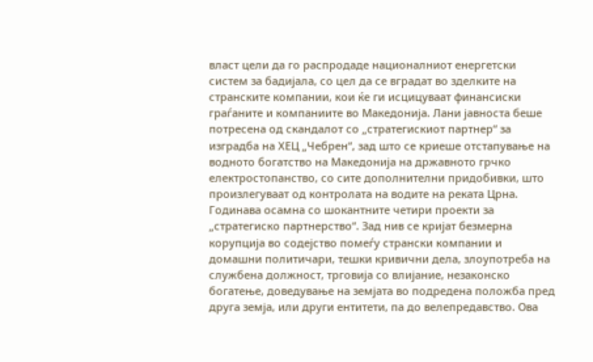власт цели да го распродаде националниот енергетски систем за бадијала, со цел да се вградат во зделките на странските компании, кои ќе ги исцицуваат финансиски граѓаните и компаниите во Македонија. Лани јавноста беше потресена од скандалот со „стратегискиот партнер“ за изградба на ХЕЦ „Чебрен“, зад што се криеше отстапување на водното богатство на Македонија на државното грчко електростопанство, со сите дополнителни придобивки, што произлегуваат од контролата на водите на реката Црна.
Годинава осамна со шокантните четири проекти за „стратегиско партнерство“. Зад нив се кријат безмерна корупција во содејство помеѓу странски компании и домашни политичари, тешки кривични дела, злоупотреба на службена должност, трговија со влијание, незаконско богатење, доведување на земјата во подредена положба пред друга земја, или други ентитети, па до велепредавство. Ова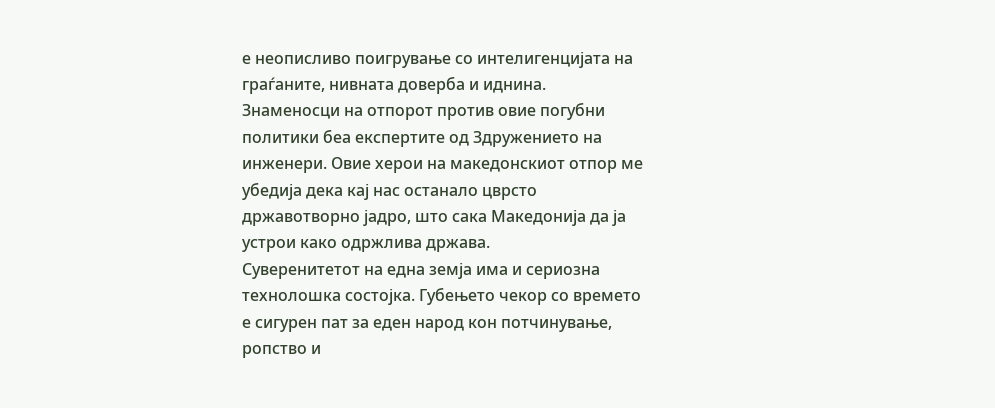е неописливо поигрување со интелигенцијата на граѓаните, нивната доверба и иднина.
Знаменосци на отпорот против овие погубни политики беа експертите од Здружението на инженери. Овие херои на македонскиот отпор ме убедија дека кај нас останало цврсто државотворно јадро, што сака Македонија да ја устрои како одржлива држава.
Суверенитетот на една земја има и сериозна технолошка состојка. Губењето чекор со времето е сигурен пат за еден народ кон потчинување, ропство и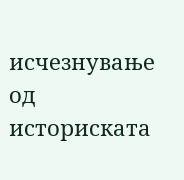исчезнување од историската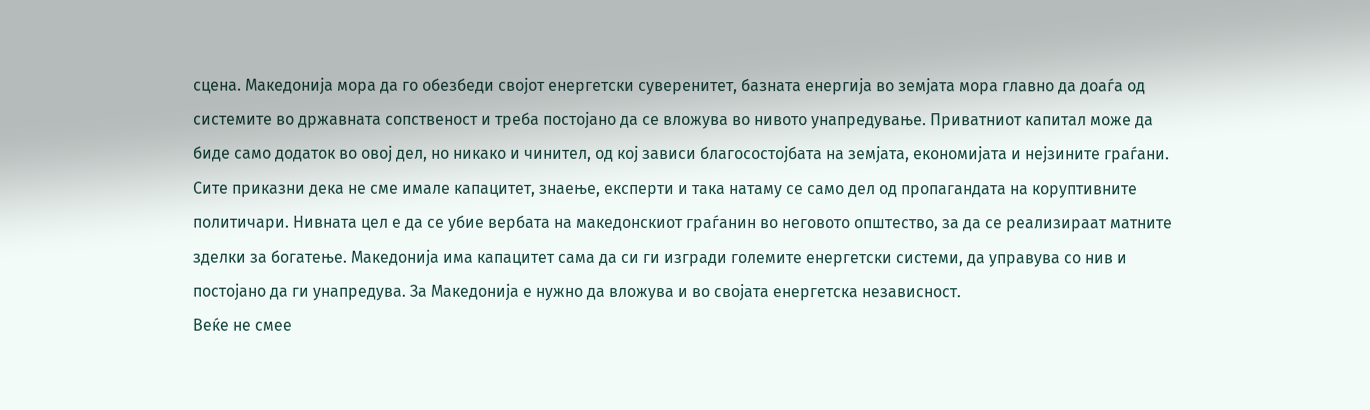сцена. Македонија мора да го обезбеди својот енергетски суверенитет, базната енергија во земјата мора главно да доаѓа од системите во државната сопственост и треба постојано да се вложува во нивото унапредување. Приватниот капитал може да биде само додаток во овој дел, но никако и чинител, од кој зависи благосостојбата на земјата, економијата и нејзините граѓани.
Сите приказни дека не сме имале капацитет, знаење, експерти и така натаму се само дел од пропагандата на коруптивните политичари. Нивната цел е да се убие вербата на македонскиот граѓанин во неговото општество, за да се реализираат матните зделки за богатење. Македонија има капацитет сама да си ги изгради големите енергетски системи, да управува со нив и постојано да ги унапредува. За Македонија е нужно да вложува и во својата енергетска независност.
Веќе не смее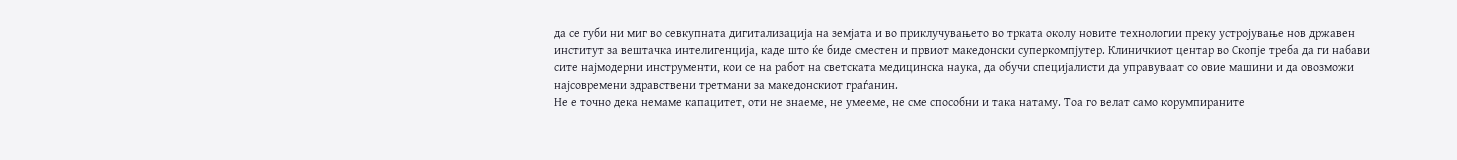да се губи ни миг во севкупната дигитализација на земјата и во приклучувањето во трката околу новите технологии преку устројување нов државен институт за вештачка интелигенција, каде што ќе биде сместен и првиот македонски суперкомпјутер. Клиничкиот центар во Скопје треба да ги набави сите најмодерни инструменти, кои се на работ на светската медицинска наука, да обучи специјалисти да управуваат со овие машини и да овозможи најсовремени здравствени третмани за македонскиот граѓанин.
Не е точно дека немаме капацитет, оти не знаеме, не умееме, не сме способни и така натаму. Тоа го велат само корумпираните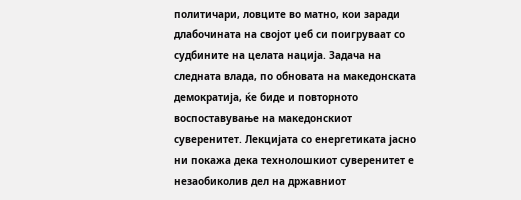политичари, ловците во матно, кои заради длабочината на својот џеб си поигруваат со судбините на целата нација. Задача на следната влада, по обновата на македонската демократија, ќе биде и повторното воспоставување на македонскиот суверенитет. Лекцијата со енергетиката јасно ни покажа дека технолошкиот суверенитет е незаобиколив дел на државниот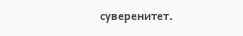суверенитет.